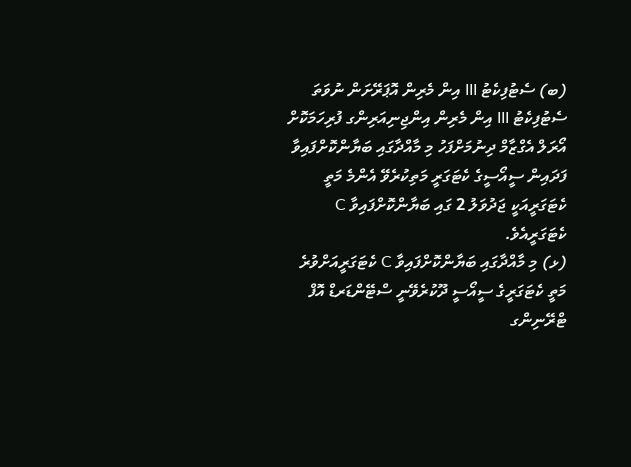(ބ) ސެޓުފިކެޓު III އިން މެރިން އޮޕަރޭށަން ނުވަތަ ސެޓުފިކެޓު III އިން މެރިން އިންޖިނިއަރިންގ ފުރިހަމަކޮށް އޯރަލް އެގްޒާމް ދިނުމަށްފަހު މި މާއްދާގައި ބަޔާންކޮށްފައިވާ ފަދައިން ސީއޯސީގެ ކެޓަގަރީ މަތިކުރެވޭ އެންމެ މަތީ ކެޓަގަރީއަކީ ޖަދުވަލު 2 ގައި ބަޔާންކޮށްފައިވާ C ކެޓަގަރީއެވެ.
(ޅ) މި މާއްދާގައި ބަޔާންކޮށްފައިވާ C ކެޓަގަރީއަށްވުރެ މަތީ ކެޓަގަރީގެ ސީއޯސީ ދޫކުރެވޭނީ ސްޓޭންޑަރޑް އޮފް ޓްރޭނިންގ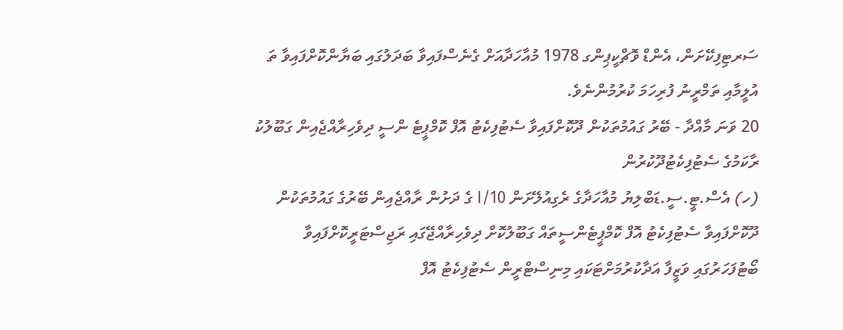ސަރޓިފިކޭށަން، އެންޑް ވޮޗްކީޕިންގ 1978 މުއާހަދާއަށް ގެނެސްފައިވާ ބަދަލުގައި ބަޔާންކޮށްފައިވާ ތަ އުލީމާއި ތަމްރީނު ފުރިހަމަ ކުރުމުންނެވެ.
20 ވަނަ މާއްދާ - ބޭރު ގައުމުތަކުން ދޫކޮށްފައިވާ ސެޓުފިކެޓު އޮފް ކޮމްޕީޓެ ންސީ ދިވެހިރާއްޖެއިން ގަބޫލުކު ރާކަމުގެ ސެޓުފިކެޓުދޫކުރުން
(ހ) އެސް.ޓީ.ސީ.ޑަބްލިޔު މުއާހަދާގެ ރެގިއުލޭށަން 10/I ގެ ދަށުން ރާއްޖެއިން ބޭރުގެ ގައުމުތަކުން ދޫކޮށްފައިވާ ސެޓުފިކެޓު އޮފް ކޮމްޕީޓެންސީތައް ގަބޫލުކޮށް ދިވެހިރާއްޖޭގައި ރަޖިސްޓަރީކޮށްފައިވާ ބޯޓުފަހަރުގައި ވަޒީފާ އަދާކުރުމަށްޓަކައި މިނިސްޓްރީން ސެޓުފިކެޓު އޮފް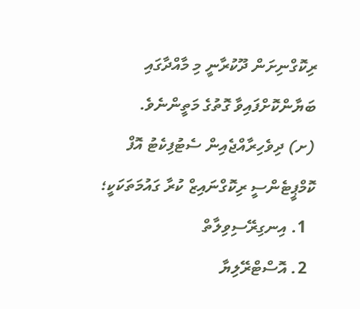ރިކޮގްނިށަން ދޫކުރާނީ މި މާއްދާގައި ބަޔާންކޮށްފައިވާ ގޮތުގެ މަތީންނެވެ.
(ށ) ދިވެހިރާއްޖެއިން ސެޓުފިކެޓު އޮފް ކޮމްޕީޓެންސީ ރިކޮގްނައިޒް ކުރާ ގައުމަތަކަކީ؛
  1. އިނގިރޭސިވިލާތް
  2. އޮސްޓްރޭލިޔާ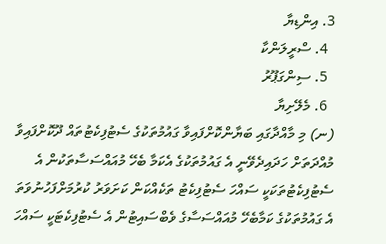3. އިންޑިޔާ
  4. ސްރީލަންކާ
  5. ސިންގަޕޫރު
  6. މެލޭށިޔާ
(ނ) މި މާއްދާގައި ބަޔާންކޮށްފައިވާ ގައުމުތަކުގެ ސެޓުފިކެޓުތައް ދޫކޮށްފައިވާ މުއްދަތަށް ހަދައިދެވޭނީ އެ ގައުމުތަކުގެ އެކަމާ ބެހޭ މުއައްސަސާތަކުން އެ ސެޓުފިކެޓުތަކަކީ ސައްހަ ސެޓުފިކެޓު ތަކެއްކަން ކަށަވަރު ކުރުމަށްފަހުނުވަތަ އެ ގައުމުތަކުގެ ކަމާބެހޭ މުއައްސަސާގެ ވެބްސައިޓުން އެ ސެޓުފިކެޓަކީ ސައްހަ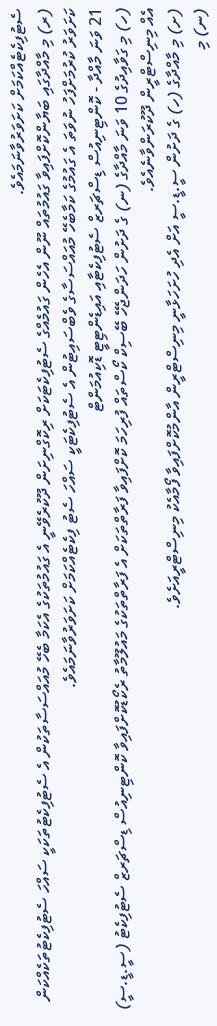ސެޓުފިކެޓެއްކަމަށް ކަށަވަރުވާނަމައެވެ.
(ރ) މި މާއްދާގައި ބަޔާންކޮށްފައިވާ ގައުމުތައް ނޫން އެހެން ގައުމެއްގެ ސެޓުފިކެޓަކަށް ރިކޮގްނިށަން ދޫކުރެވޭނީ އެ ގައުމުތަކުގެ އެކަމާ ބެހޭ މުއައްސަސާތަކުން އެ ސެޓުފިކެޓުތަކަކީ ސައްހަ ސެޓުފިކެޓުތަކެއްކަން ކަށަވަރު ކުރުމަށްފަހު ނުވަތަ އެ ގައުމުގެ ކަމާބެހޭ މުއައްސަސާގެ ވެބްސައިޓުން އެ ސެޓުފިކެޓަކީ ސައްހަ ސެޓު ފިކެޓެއްކަމަށް ކަށަވަރުވާނަމައެވެ.
21 ވަނަ މާއްދާ - ކޮންޓިނިއުސް ޑިސްޗަރޒް ސެޓުފިކެޓާއި އައިޑެންޓިޓީ ޑޮކިއުމަންޓް
(ހ) މި ގަވާއިދުގެ 10 ވަނަ މާއްދާގެ (ނ) ގެ ދަށުން ހަދަންޖެހޭ ބޭސިކް ކޯސްތައް ފުރިހަމަ ކޮށްފައިވާ ފަރާތްތަކަށް އެ ފަރާތްތަކުގެ މައުލޫމާތު ރެކޯޑުކޮށްފައިވާ ކޮންޓިނިއުސް ޑިސްޗަރޒް ސެޓުފިކެޓު (ސީ.ޑީ.ސީ) އެއް މިނިސްޓްރީން ދޫކުރަންވާނެއެވެ.
(ށ) މި މާއްދާގެ (ހ) ގެ ދަށުން ސީ.ޑީ.ސީ އަށް އެދި ހުށަހަޅާނީ މިނިސްޓްރީން އާންމުކޮށްފައިވާ ފޯމާއެކު މިނިސްޓްރީއަށެވެ.
(ނ) މި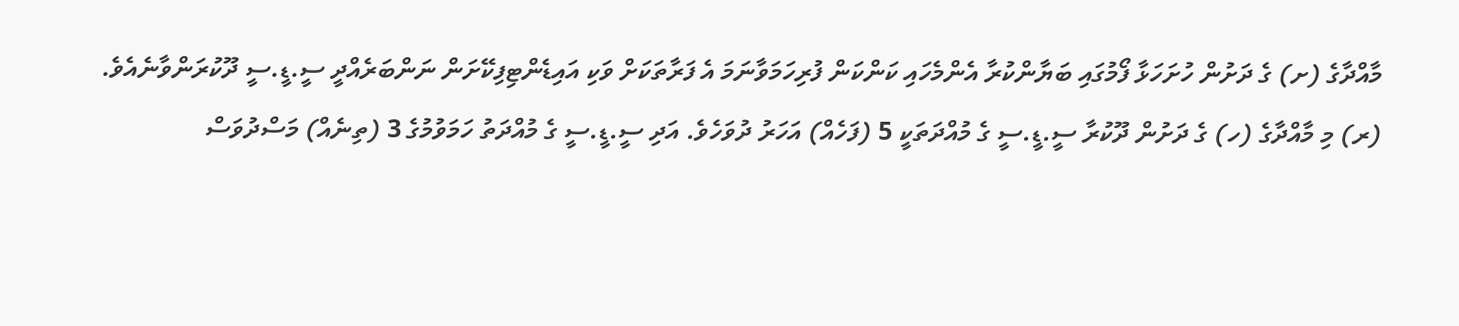މާއްދާގެ (ށ) ގެ ދަށުން ހުށަހަޅާ ފޯމުގައި ބަޔާންކުރާ އެންމެހައި ކަންކަން ފުރިހަމަވާނަމަ އެ ފަރާތަކަށް ވަކި އައިޑެންޓިފިކޭށަން ނަންބަރެއްދީ ސީ.ޑީ.ސީ ދޫކުރަންވާނެއެވެ.
(ރ) މި މާއްދާގެ (ހ) ގެ ދަށުން ދޫކުރާ ސީ.ޑީ.ސީ ގެ މުއްދަތަކީ 5 (ފަހެއް) އަހަރު ދުވަހެވެ. އަދި ސީ.ޑީ.ސީ ގެ މުއްދަތު ހަމަވުމުގެ 3 (ތިނެއް) މަސްދުވަސް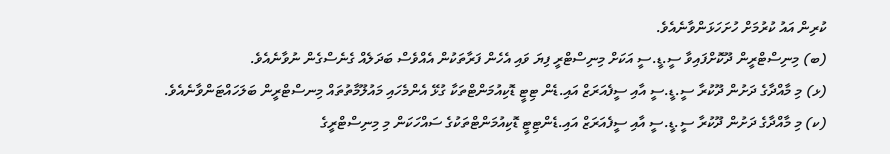ކުރިން އައު ކުރުމަށް ހުށަހަޅަންވާނެއެވެ.
(ބ) މިނިސްޓްރީން ދޫކޮށްފައިވާ ސީ.ޑީ.ސީ އަކަށް މިނިސްޓްރީ ފިޔަ ވައި އެހެން ފަރާތަކުން އެއްވެސް ބަދަލެއް ގެނެސްގެން ނުވާނެއެވެ.
(ޅ) މި މާއްދާގެ ދަށުން ދޫކުރާ ސީ.ޑީ.ސީ އާއި ސީފެއަރަޒް އައި.ޑެން ޓިޓީ ޑޮކިއުމަންޓްތަކާ ގުޅޭ އެންމެހައި މައުލޫމާތުތައް މިނސްޓްރީން ބަލަހައްޓަންވާނެއެވެ.
(ކ) މި މާއްދާގެ ދަށުން ދޫކުރާ ސީ.ޑީ.ސީ އާއި ސީފެއަރަޒް އައި.ޑެންޓިޓީ ޑޮކިއުމަންޓްތަކުގެ ސައްހަކަން މި މިނިސްޓްރީގެ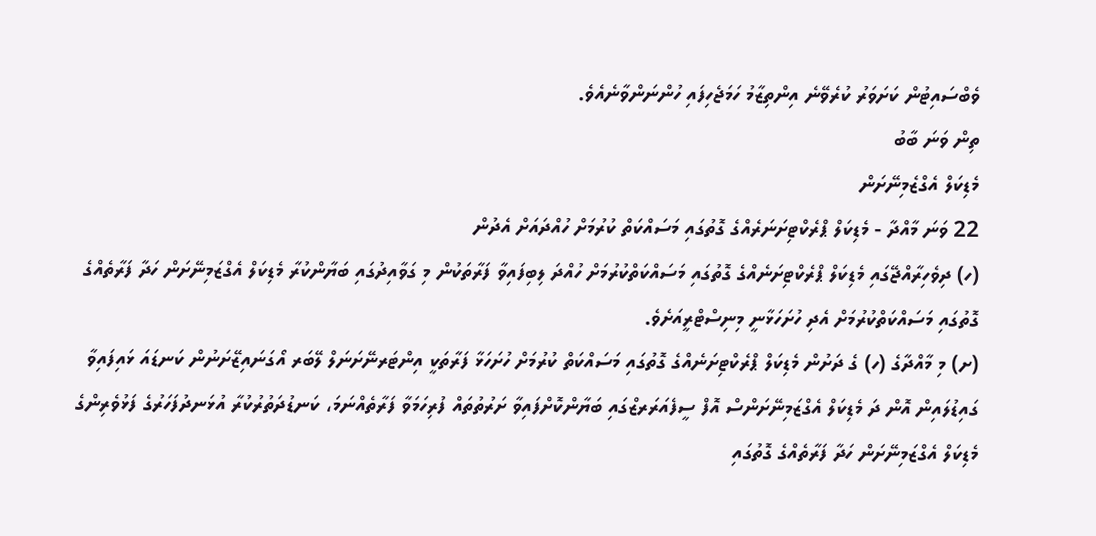ވެބްސައިޓުން ކަށަވަރު ކުރެވޭނެ އިންތިޒާމު ހަމަޖެހިފައި ހުންނަންވާނެއެވެ.
ތިން ވަނަ ބާބު
މެޑިކަލް އެގްޒެމިނޭށަން
22 ވަނަ މާއްދާ - މެޑިކަލް ޕްރެކްޓިށަނަރެއްގެ ގޮތުގައި މަސައްކަތް ކުރުމަށް ހުއްދައަށް އެދުން
(ހ) ދިވެހިރާއްޖޭގައި މެޑިކަލް ޕްރެކްޓިށަނެއްގެ ގޮތުގައި މަސައްކަތްކުރުމަށް ހުއްދަ ލިބިފައިވާ ފަރާތަކުން މި ގަވާއިދުގައި ބަޔާންކުރާ މެޑިކަލް އެގްޒަމިނޭށަން ހަދާ ފަރާތެއްގެ ގޮތުގައި މަސައްކަތްކުރުމަށް އެދި ހުށަހަޅާނީ މިނިސްޓްރީއަށެވެ.
(ށ) މި މާއްދާގެ (ހ) ގެ ދަށުން މެޑިކަލް ޕްރެކްޓިށަނެއްގެ ގޮތުގައި މަސައްކަތް ކުރުމަށް ހުށަހަޅާ ފަރާތަކީ އިންޓަރނޭށަނަލް ލޭބަރ އޯގަނައިޒޭށަނުން ކަނޑައަ ޅައިފައިވާ ގައިޑުލައިން އޮން ދަ މެޑިކަލް އެގްޒަމިނޭށަންސް އޮފް ސީފެއަރަރޒްގައި ބަޔާންކޮށްފައިވާ ށަރުތުތައް ފުރިހަމަވާ ފަރާތެއްނަމަ، ކަނޑުދަތުރުކުރާ އުޅަނދުފަހަރުގެ ފަޅުވެރިންގެ މެޑިކަލް އެގްޒަމިނޭށަން ހަދާ ފަރާތެއްގެ ގޮތުގައި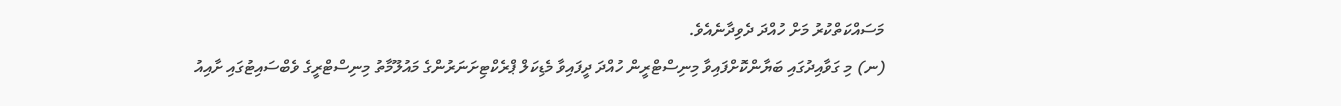މަސައްކަތްކުރު މަށް ހުއްދަ ދެވިދާނެއެވެ.
(ނ) މި ގަވާއިދުގައި ބަޔާންކޮށްފައިވާ މިނިސްޓްރީން ހުއްދަ ދީފައިވާ މެޑިކަލް ޕްރެކްޓިށަނަރުންގެ މައުލޫމާތު މިނިސްޓްރީގެ ވެބްސައިޓުގައި ށާއިއު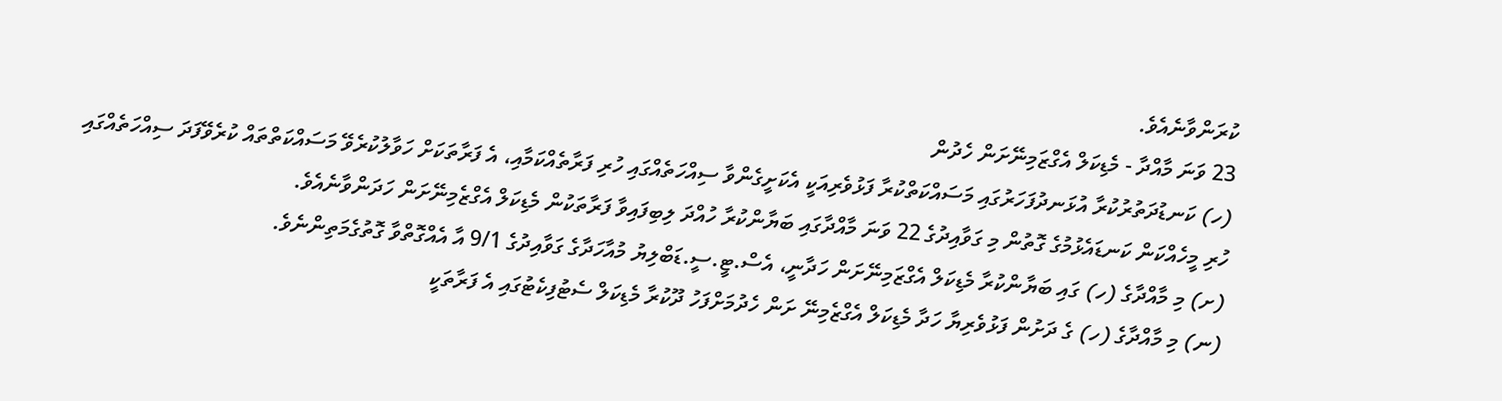ކުރަންވާނެއެވެ.
23 ވަނަ މާއްދާ - މެޑިކަލް އެގްޒަމިނޭށަން ހެދުން
(ހ) ކަނޑުދަތުރުކުރާ އުޅަނދުފަހަރުގައި މަސައްކަތްކުރާ ފަޅުވެރިއަކީ އެކަށީގެންވާ ސިއްހަތެއްގައި ހުރި ފަރާތެއްކަމާއި، އެ ފަރާތަކަށް ހަވާލުކުރެވޭ މަސައްކަތްތައް ކުރެވޭފަދަ ސިއްހަތެއްގައި ހުރި މީހެއްކަން ކަނޑައެޅުމުގެ ގޮތުން މި ގަވާއިދުގެ 22 ވަނަ މާއްދާގައި ބަޔާންކުރާ ހުއްދަ ލިބިފައިވާ ފަރާތަކުން މެޑިކަލް އެގްޒެމިނޭށަން ހަދަންވާނެއެވެ.
(ށ) މި މާއްދާގެ (ހ) ގައި ބަޔާންކުރާ މެޑިކަލް އެގްޒަމިނޭށަން ހަދާނީ، އެސް.ޓީ.ސީ.ޑަބްލިޔު މުއާހަދާގެ ގަވާއިދުގެ 9/1 އާ އެއްގޮތްވާ ގޮތުގެމަތިންނެވެ.
(ނ) މި މާއްދާގެ (ހ) ގެ ދަށުން ފަޅުވެރިޔާ ހަދާ މެޑިކަލް އެގްޒެމިނޭ ށަން ހެދުމަށްފަހު ދޫކުރާ މެޑިކަލް ސެޓުފިކެޓުގައި އެ ފަރާތަކީ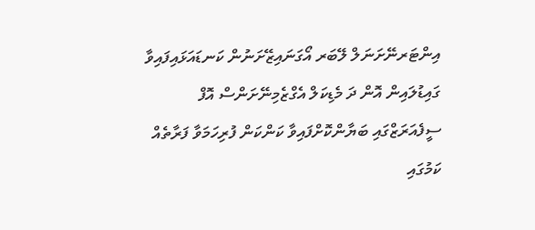އިންޓަރނޭށަނަލް ލޭބަރ އޯގަނައިޒޭށަނުން ކަނޑައަޅައިފައިވާ ގައިޑުލައިން އޮން ދަ މެޑިކަލް އެގްޒެމިނޭށަންސް އޮފް ސީފެއަރަޒްގައި ބަޔާންކޮށްފައިވާ ކަންކަން ފުރިހަމަވާ ފަރާތެއް ކަމުގައި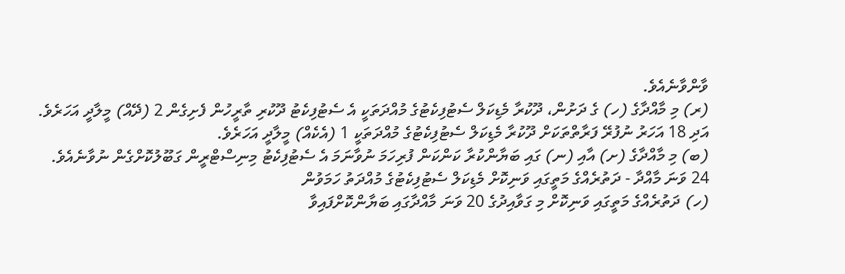ވާންވާނެއެވެ.
(ރ) މި މާއްދާގެ (ހ) ގެ ދަށުން، ދޫކުރާ މެޑިކަލް ސެޓުފިކެޓުގެ މުއްދަތަކީ އެ ސެޓުފިކެޓު ދޫކުރި ތާރީހުން ފެށިގެން 2 (ދޭއް) މީލާދީ އަހަރެވެ. އަދި 18 އަހަރު ނުފުރޭ ފަރާތްތަކަށް ދޫކުރާ މެޑިކަލް ސެޓުފިކެޓުގެ މުއްދަތަކީ 1 (އެކެއް) މީލާދީ އަހަރެވެ.
(ބ) މި މާއްދާގެ (ށ) އާއި (ނ) ގައި ބަޔާންކުރާ ކަންކަން ފުރިހަމަ ނުވާނަމަ އެ ސެޓުފިކެޓު މިނިސްޓްރީން ގަބޫލުކޮށްގެން ނުވާނެއެވެ.
24 ވަނަ މާއްދާ - ދަތުރެއްގެ މަތީގައި ވަނިކޮށް މެޑިކަލް ސެޓުފިކެޓުގެ މުއްދަތު ހަމަވުން
(ހ) ދަތުރެއްގެ މަތީގައި ވަނިކޮށް މި ގަވާއިދުގެ 20 ވަނަ މާއްދާގައި ބަޔާންކޮށްފައިވާ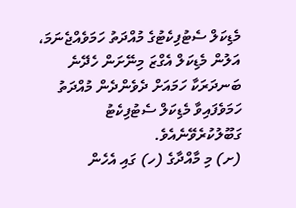މެޑިކަލް ސެޓުފިކެޓުގެ މުއްދަތު ހަމަވެއްޖެނަމަ، އަލުން މެޑިކަލް އެގްޒަ މިނޭށަން ހެދޭނެ ބަނދަރަކާ ހަމައަށް ދެވެންދެން މުއްދަތު ހަމަވެފައިވާ މެޑިކަލް ސެޓުފިކެޓު ގަބޫލުކުރެވޭނެއެވެ.
(ށ) މި މާއްދާގެ (ހ) ގައި އެހެން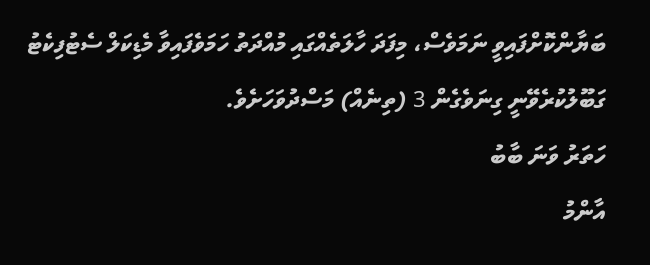ބަޔާންކޮށްފައިވީ ނަމަވެސް، މިފަދަ ހާލަތެއްގައި މުއްދަތު ހަމަވެފައިވާ މެޑިކަލް ސެޓުފިކެޓު ގަބޫލުކުރެވޭނީ ގިނަވެގެން 3 (ތިނެއް) މަސްދުވަހަށެވެ.
ހަތަރު ވަނަ ބާބު
އާންމު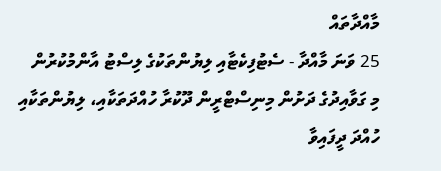މާއްދާތައް
25 ވަނަ މާއްދާ - ސެޓުފިކެޓާއި ލިޔުންތަކުގެ ލިސްޓު އާންމުކުރުން
މި ގަވާއިދުގެ ދަށުން މިނިސްޓްރީން ދޫކުރާ ހުއްދަތަކާއި، ލިޔުންތަކާއި ހުއްދަ ދީފައިވާ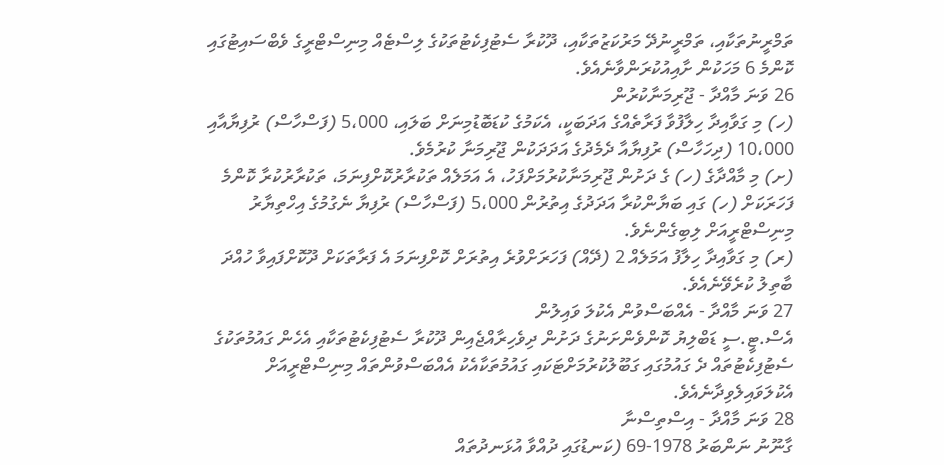ތަމްރީނުތަކާއި، ތަމްރީނުދޭ މަރުކަޒުތަކާއި، ދޫކުރާ ސެޓުފިކެޓުތަކުގެ ލިސްޓެއް މިނިސްޓްރީގެ ވެބްސައިޓުގައި ކޮންމެ 6 މަހަކުން ށާއިއުކުރަންވާނެއެވެ.
26 ވަނަ މާއްދާ - ޖޫރިމަނާކުރުން
(ހ) މި ގަވާއިދާ ހިލާފުވާ ފަރާތެއްގެ އަދަބަކީ، އެކަމުގެ ކުޑަބޮޑުމިނަށް ބަލައި، 5،000 (ފަސްހާސް) ރުފިޔާއާއި 10،000 (ދިހަހާސް) ރުފިޔާއާ ދެމެދުގެ އަދަދަކުން ޖޫރިމަނާ ކުރުމެވެ.
(ށ) މި މާއްދާގެ (ހ) ގެ ދަށުން ޖޫރިމަނާކުރުމަށްފަހު، އެ އަމަލެއް ތަކުރާރުކޮށްފިނަމަ، ތަކުރާރުކުރާ ކޮންމެ ފަހަރަކަށް (ހ) ގައި ބަޔާންކުރާ އަދަދުގެ އިތުރުން 5،000 (ފަސްހާސް) ރުފިޔާ ނެގުމުގެ އިހްތިޔާރު މިނިސްޓްރީއަށް ލިބިގެންނެވެ.
(ރ) މި ގަވާއިދާ ހިލާފު އަމަލެއް 2 (ދޭއް) ފަހަރަށްވުރެ އިތުރަށް ކޮށްފިނަމަ އެ ފަރާތަކަށް ދޫކޮށްފައިވާ ހުއްދަ ބާތިލު ކުރެވޭނެއެވެ.
27 ވަނަ މާއްދާ - އެއްބަސްވުން އެކުލަ ވައިލުން
އެސް.ޓީ.ސީ ޑަބްލިޔު ކޮންވެންށަނުގެ ދަށުން ދިވެހިރާއްޖެއިން ދޫކުރާ ސެޓުފިކެޓުތަކާއި އެހެން ގައުމުތަކުގެ ސެޓުފިކެޓުތައް ދެ ގައުމުގައި ގަބޫލުކުރުމަށްޓަކައި ގައުމުތަކާއެކު އެއްބަސްވުންތައް މިނިސްޓްރީއަށް އެކުލަވައިލެވިދާނެއެވެ.
28 ވަނަ މާއްދާ - އިސްތިސްނާ
ގާނޫނު ނަންބަރު 1978-69 (ކަނޑުގައި ދުއްވާ އުޅަނދުތައް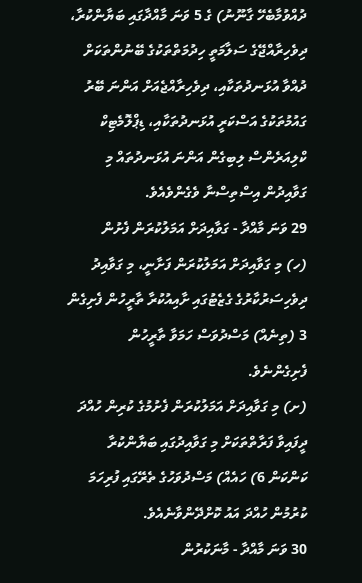ދުއްވުމާބެހޭ ގާނޫނު) ގެ 5 ވަނަ މާއްދާގައި ބަޔާންކުރާ، ދިވެހިރާއްޖޭގެ ސަލާމަތީ ހިދުމަތްތަކުގެ ބޭނުންތަކަށް ދުއްވާ އުޅަނދުތަކާއި، ދިވެހިރާއްޖެއަށް އަންނަ ބޭރު ގައުމުތަކުގެ އަސްކަރީ އުޅަނދުތަކާއި، ޑިޕްލޮމެޓިކް ކްލިއަރެންސް ލިބިގެން އަންނަ އުޅަނދުތައް މި ގަވާއިދުން އިސްތިސްނާ ވެގެންވެއެވެ.
29 ވަނަ މާއްދާ - ގަވާއިދަށް އަމަލުކުރަން ފެށުން
(ހ) މި ގަވާއިދަށް އަމަލުކުރަން ފަށާނީ، މި ގަވާއިދު ދިވެހިސަރުކާރުގެ ގެޒެޓުގައި ށާއިއުކުރާ ތާރީހުން ފެށިގެން 3 (ތިނެއް) މަސްދުވަސް ހަމަވާ ތާރީހުން ފެށިގެންނެވެ.
(ށ) މި ގަވާއިދަށް އަމަލުކުރަން ފެށުމުގެ ކުރިން ހުއްދަ ދީފައިވާ ފަރާތްތަކަށް މި ގަވާއިދުގައި ބަޔާންކުރާ ކަންކަން 6) ހައެއް) މަސްދުވަހުގެ ތެރޭގައި ފުރިހަމަ ކުރުމުން ހުއްދަ އައު ކޮށްދޭންވާނެއެވެ.
30 ވަނަ މާއްދާ - މާނަކުރުން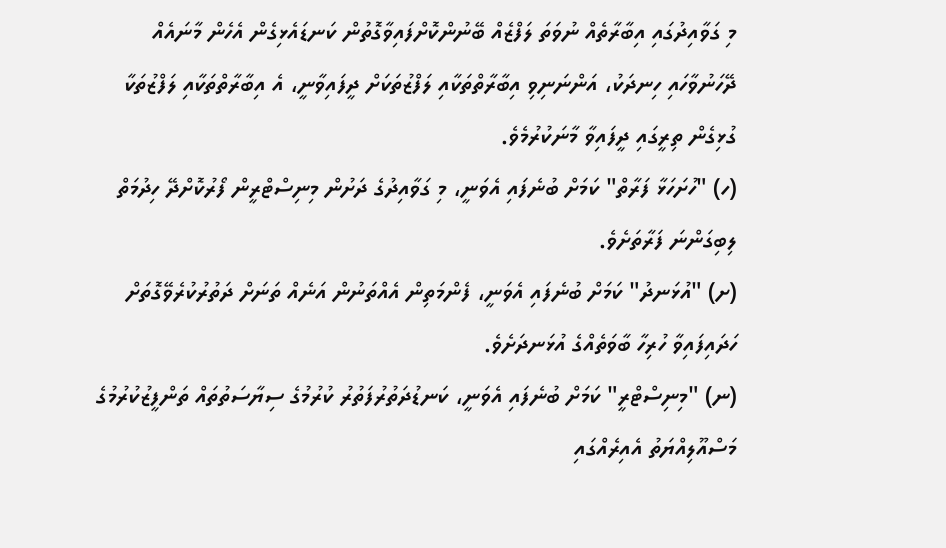މި ގަވާއިދުގައި އިބާރާތެއް ނުވަތަ ލަފްޒެއް ބޭނުންކޮށްފައިވާގޮތުން ކަނޑައެޅިގެން އެހެން މާނައެއް ދޭހަނުވާހައި ހިނދަކު، އަންނަނިވި އިބާރާތްތަކާއި ލަފްޒުތަކަށް ދީފައިވާނީ، އެ އިބާރާތްތަކާއި ލަފްޒުތަކާ ގުޅިގެން ތިރީގައި ދީފައިވާ މާނަކުރުމެވެ.
(ހ) "ހުށަހަޅާ ފަރާތް" ކަމަށް ބުނެފައި އެވަނީ، މި ގަވާއިދުގެ ދަށުން މިނިސްޓްރީން ފޯރުކޮށްދޭ ހިދުމަތް ލިބިގަންނަ ފަރާތަށެވެ.
(ށ) "އުޅަނދު" ކަމަށް ބުނެފައި އެވަނީ، ފެންމަތިން އެއްތަނުން އަނެއް ތަނަށް ދަތުރުކުރެވޭގޮތަށް ހަދައިފައިވާ ހުރިހާ ބާވަތެއްގެ އުޅަނދަށެވެ.
(ނ) "މިނިސްޓްރީ" ކަމަށް ބުނެފައި އެވަނީ، ކަނޑުދަތުރުފަތުރު ކުރުމުގެ ސިޔާސަތުތައް ތަންފީޒުކުރުމުގެ މަސްއޫލިއްޔަތު އެއިރެއްގައި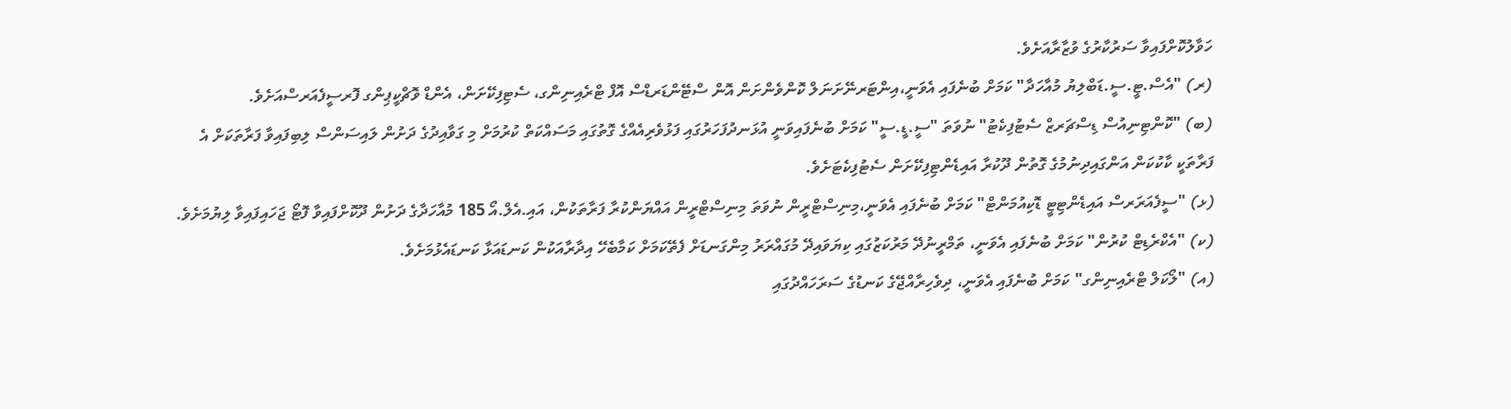ހަވާލުކޮށްފައިވާ ސަރުކާރުގެ ވުޒާރާއަށެވެ.
(ރ) "އެސް.ޓީ.ސީ.ޑަބްލިޔު މުއާހަދާ" ކަމަށް ބުނެފައި އެވަނީ،އިންޓަރނޭށަނަލް ކޮންވެންށަން އޮން ސްޓޭންޑަރޑްސް އޮފް ޓްރެއިނިންގ، ސެޓިފިކޭށަން، އެންޑް ވޮޗްކީޕިންގ ފޮރސީފެއަރސްއަށެވެ.
(ބ) "ކޮންޓިނިއުސް ޑިސްޗަރޒް ސެޓުފިކެޓު" ނުވަތަ "ސީ.ޑީ.ސީ" ކަމަށް ބުނެފައިވަނީ އުޅަނދުފަހަރުގައި ފަޅުވެރިއެއްގެ ގޮތުގައި މަސައްކަތް ކުރުމަށް މި ގަވާއިދުގެ ދަށުން ލައިސަންސް ލިބިފައިވާ ފަރާތަކަށް އެ ފަރާތަކީ ކާކުކަން އަންގައިދިނުމުގެ ގޮތުން ދޫކުރާ އައިޑެންޓިފިކޭށަން ސެޓުފިކެޓަށެވެ.
(ޅ) "ސީފެއަރަރސް އައިޑެންޓިޓީ ޑޮކިއުމަންޓް" ކަމަށް ބުނެފައި އެވަނީ،މިނިސްޓްރީން ނުވަތަ މިނިސްޓްރީން އައްޔަންކުރާ ފަރާތަކުން، އައި.އެލް.އޯ 185 މުއާހަދާގެ ދަށުން ދޫކޮށްފައިވާ ފޮޓޯ ޖަހައިފައިވާ ލިޔުމަށެވެ.
(ކ) "އެކްރެޑިޓް ކުރުން" ކަމަށް ބުނެފައި އެވަނީ، ތަމްރީނުދޭ މަރުކަޒުގައި ކިޔަވައިދޭ މުގައްރަރު މިންގަނޑަށް ފެތޭކަމަށް ކަމާބެހޭ އިދާރާއަކުން ކަނޑައަޅާ ކަނޑައެޅުމަށެވެ.
(އ) "ލޯކަލް ޓްރެއިނިންގ" ކަމަށް ބުނެފައި އެވަނީ، ދިވެހިރާއްޖޭގެ ކަނޑުގެ ސަރަހައްދުގައި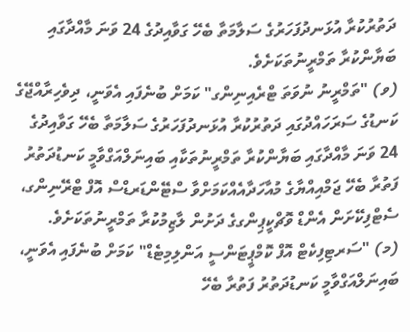ދަތުރުކުރާ އުޅަނދުފަހަރުގެ ސަލާމަތާ ބެހޭ ގަވާއިދުގެ 24 ވަނަ މާއްދާގައި ބަޔާންކުރާ ތަމްރީނުތަކަށެވެ.
(ވ) "ތަމްރީނު ނުވަތަ ޓްރެއިނިންގ" ކަމަށް ބުނެފައި އެވަނީ، ދިވެހިރާއްޖޭގެ
ކަނޑުގެ ސަރަހައްދުގައި ދަތުރުކުރާ އުޅަނދުފަހަރުގެ ސަލާމަތާ ބެހޭ ގަވާއިދުގެ 24 ވަނަ މާއްދާގައި ބަޔާންކުރާ ތަމްރީނުތަކާއި ބައިނަލްއަގްވާމީ ކަނޑުދަތުރު ފަތުރާ ބެހޭ ޖަމްއިއްޔާގެ މުއާހަދާއެއްކަމަށްވާ ސްޓޭންޑަރޑްސް އޮފް ޓްރޭނިންގ، ސެޓްފިކޭށަން އެންޑް ވޮޗްކީޕިންގގެ ދަށުން ލާޒިމުކުރާ ތަމްރީނުތަކަށެވެ.
(މ) "ސަރޓިފިކެޓް އޮފް ކޮމްޕީޓަންސީ އަންލިމިޓެޑް" ކަމަށް ބުނެފައި އެވަނީ، ބައިނަލްއަގްވާމީ ކަނޑުދަތުރު ފަތުރާ ބެހޭ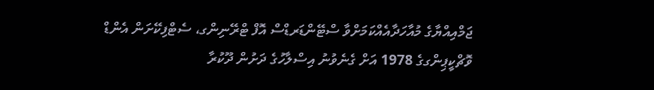ޖަމްއިއްޔާގެ މުއާހަދާއެއްކަމަށްވާ ސްޓޭންޑަރޑްސް އޮފް ޓްރޭނިންގ، ސެޓްފިކޭށަން އެންޑް ވޮޗްކީޕިންގގެ 1978 އަށް ގެނެވުނު އިސްލާހުގެ ދަށުން ދޫކުރާ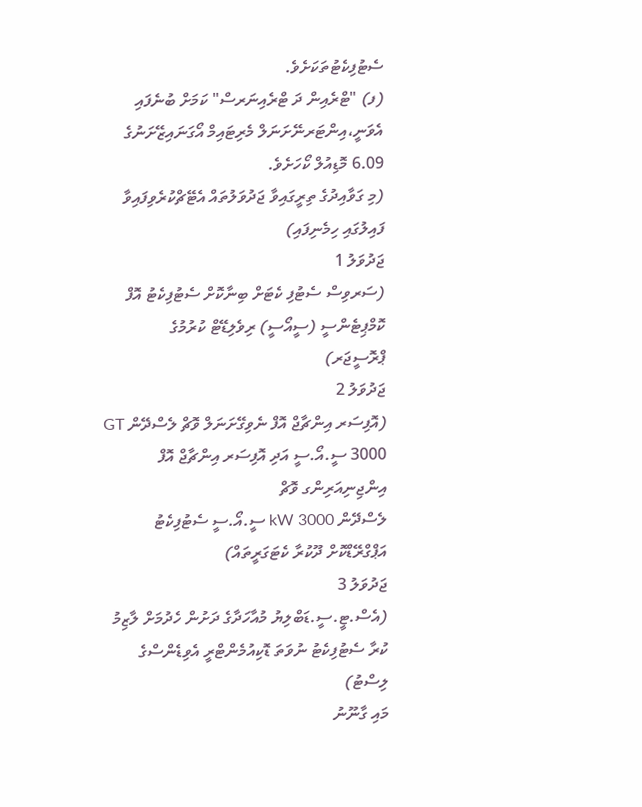ސެޓުފިކެޓުތަކަށެވެ.
(ފ) "ޓްރެއިން ދަ ޓްރެއިނަރސް" ކަމަށް ބުނެފައި އެވަނީ،އިންޓަރނޭށަނަލް މެރިޓައިމް އޯގަނައިޒޭށަނުގެ 6.09 މޮޑިއުލް ކޯހަށެވެ.
(މި ގަވާއިދުގެ ތިރީގައިވާ ޖަދުވަލުތައް އެޓޭޗްކުރެވިފައިވާ ފައިލުގައި ހިމެނިފައި)
ޖަދުވަލު 1
(ސަރވިސް ސެޓުފި ކެޓަށް ބިނާކޮށް ސެޓުފިކެޓު އޮފް ކޮމްޕިޓެންސީ (ސީއޯސީ) ރިވެލިޑޭޓް ކުރުމުގެ
ޕްރޮސީޖަރ)
ޖަދުވަލު 2
(އޮފިސަރ އިންޗާޖް އޮފް ނެވިގޭށަނަލް ވޮޗް ލެސްދޭން GT 3000 ސީ.އޯ.ސީ އަދި އޮފިސަރ އިންޗާޖް އޮފް އިންޖިނިއަރިންގ ވޮޗް
ލެސްދޭން kW 3000 ސީ.އޯ.ސީ ސެޓުފިކެޓު އަޕްގްރޭޑްކޮށް ދޫކުރާ ކެޓަގަރީތައް)
ޖަދުވަލު 3
(އެސް.ޓީ.ސީ.ޑަބްލިޔު މުއާހަދާގެ ދަށުން ހެދުމަށް ލާޒިމު ކުރާ ސެޓުފިކެޓު ނުވަތަ ޑޮކިއުމެންޓްރީ އެވިޑެންސްގެ ލިސްޓު)
މައި ގާނޫނު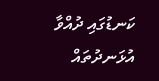ކަނޑުގައި ދުއްވާ އުޅަނދުތައް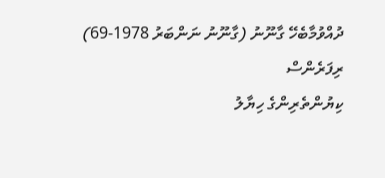ދުއްވުމާބެހޭ ގާނޫނު (ގާނޫނު ނަންބަރު 1978-69)
ރިފަރެންސް
ކިޔުންތެރިންގެ ހިޔާލު